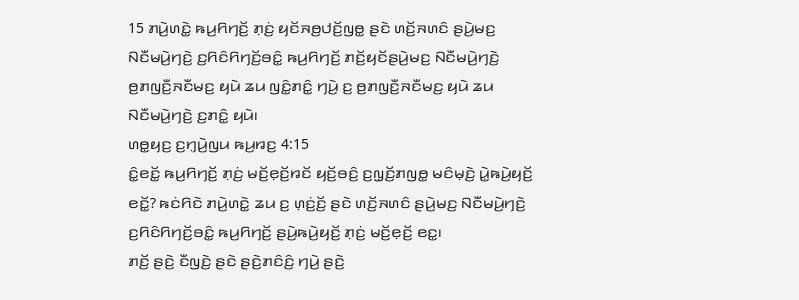15 ꤊꤣꤧ꤬ꤛꤢꤧ꤭ ꤒꤣ꤬ꤖꤚꤢꤩ꤬ ꤊ꤫ꤢꤦ꤬ ꤟꤢꤩꤏꤥ꤬ꤓꤢꤩ꤬ꤜꤥ꤭ ꤔꤢꤧ ꤛꤢꤩ꤬ꤏꤛꤢꤨ ꤔꤣꤧ꤬ꤗꤢ꤬ ꤡꤢꤪꤗꤣꤧ꤬ꤚꤢꤧ꤬ ꤢ꤬ꤖꤢꤨꤖꤚꤢꤩ꤬ꤋꤢꤨ꤭ ꤒꤣ꤬ꤖꤚꤢꤩ꤬ ꤊꤢꤩ꤬ꤟꤢꤩꤔꤣꤧ꤬ꤗꤢ꤬ ꤡꤢꤪꤗꤣꤧ꤬ꤚꤢꤧ꤬ ꤥ꤬ꤊꤜꤢꤪ꤬ꤏꤢꤪꤗꤢ꤬ ꤟꤣꤧ ꤘꤣ ꤜꤢꤨ꤭ꤊꤢꤨ꤭ ꤚꤣꤧ꤬ ꤢ꤬ ꤥ꤬ꤊꤜꤢꤪ꤬ꤏꤢꤪꤗꤢ꤬ ꤟꤣꤧ ꤘꤣ ꤡꤢꤪꤗꤣꤧ꤬ꤚꤢꤧ꤬ ꤢ꤬ꤊꤢꤨ꤭ ꤟꤣꤧ꤯
ꤛꤥ꤭ꤟꤢ꤬ ꤢ꤬ꤚ꤫ꤣꤧ꤬ꤜꤣ ꤒꤣ꤬ꤙꤢ꤬ 4:15
ꤢꤨ꤭ꤕꤢꤩ꤭ ꤒꤣ꤬ꤖꤚꤢꤩ꤬ ꤊ꤫ꤢꤦ꤬ ꤗꤢꤩ꤬ꤕ꤫ꤢꤩ꤬ꤙꤢꤩ ꤟꤢꤩ꤬ꤋꤢꤨ꤬ ꤢ꤬ꤜ꤫ꤢꤩ꤬ꤊꤜꤥ꤭ ꤗꤢꤨꤗ꤫ꤢꤧ꤬ ꤣꤧ꤭ꤒꤣꤧ꤬ꤟꤢꤩ꤬ ꤕꤢꤩ꤭? ꤒꤢꤦꤖꤢꤧ ꤊꤣꤧ꤬ꤛꤢꤧ꤭ ꤘꤣ ꤢ꤬ ꤛ꤫ꤢꤦ꤬ꤢꤩ꤬ ꤔꤢꤧ ꤛꤢꤩ꤬ꤏꤛꤢꤨ ꤔꤣꤧ꤬ꤗꤢ꤬ ꤡꤢꤪꤗꤣꤧ꤬ꤚꤢꤧ꤬ ꤢ꤬ꤖꤢꤨꤖꤚꤢꤩ꤬ꤋꤢꤨ꤭ ꤒꤣ꤬ꤖꤚꤢꤩ꤬ ꤔꤣꤧ꤬ꤒꤣꤧ꤬ꤟꤢꤩ꤬ ꤊ꤫ꤢꤦ꤬ ꤗꤢꤩ꤬ꤕ꤫ꤢꤩ꤬ ꤕꤢ꤭꤯
ꤊꤢꤩ꤬ ꤔꤢꤧ꤬ ꤢꤪꤜꤢꤧ꤬ ꤔꤢꤧ ꤔꤢꤧ꤬ꤊꤢꤨꤢꤨ꤬ ꤚꤣꤧ꤬ ꤔꤢꤧ꤬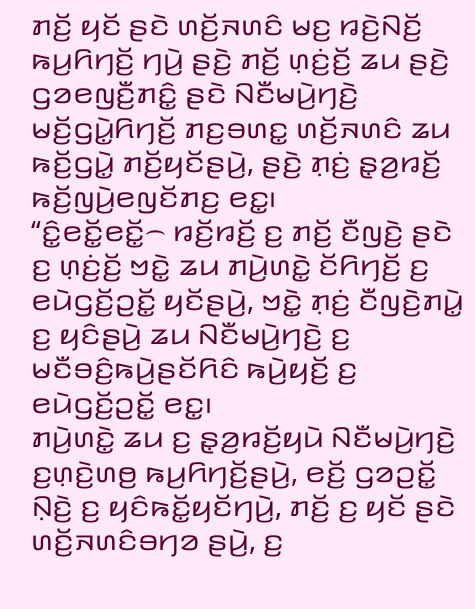ꤊꤢꤩ꤬ ꤟꤢꤩ ꤔꤢꤧ ꤛꤢꤩ꤬ꤏꤛꤢꤨ ꤗꤢ꤬ ꤙꤢꤧ꤬ꤡꤢꤩ꤬ ꤒꤣ꤬ꤖꤚꤢꤩ꤬ ꤚꤣꤧ꤬ ꤔꤢꤧ꤬ ꤊꤢꤩ꤬ ꤛ꤫ꤢꤦ꤬ꤢꤩ꤬ ꤘꤣ ꤔꤢꤧ꤬ ꤞꤤꤕꤜꤢꤪ꤬ꤊꤢꤨ꤭ ꤔꤢꤧ ꤡꤢꤪꤗꤣꤧ꤬ꤚꤢꤧ꤬ ꤗꤢꤩ꤬ꤞꤣꤧ꤭ꤖꤚꤢꤩ꤬ ꤊꤢ꤬ꤋꤛꤢ꤭ ꤛꤢꤩ꤬ꤏꤛꤢꤨ ꤘꤣ ꤒꤢꤩ꤬ꤞꤣꤧ꤭ ꤊꤢꤩ꤬ꤟꤢꤩꤔꤣꤧ꤬, ꤔꤢꤧ꤬ ꤊ꤫ꤢꤦ꤬ ꤔ꤫ꤤ꤬ꤙꤢꤩ꤬ ꤒꤢꤩ꤬ꤜꤣꤧ꤬ꤕꤜꤢꤩꤊꤢ꤬ ꤕꤢ꤭꤯
“ꤢꤨ꤭ꤕꤢꤩ꤭ꤕꤢꤩ꤭꤮ ꤙꤢꤩ꤬ꤙꤢꤩ꤬ ꤢ꤬ ꤊꤢꤩ꤬ ꤢꤪꤜꤢꤧ꤬ ꤔꤢꤧ ꤢ꤬ ꤛ꤫ꤢꤦ꤬ꤢꤩ꤬ ꤠꤢꤧ꤭ ꤘꤣ ꤊꤣꤧ꤬ꤛꤢꤧ꤭ ꤢꤩꤖꤚꤢꤩ꤬ ꤢ꤬ ꤕꤣꤧꤞꤢꤩ꤬ꤑꤢꤩ꤭ ꤟꤢꤩꤔꤣꤧ꤬, ꤠꤢꤧ꤭ ꤊ꤫ꤢꤦ꤬ ꤢꤪꤜꤢꤧ꤬ꤊꤣꤧ꤭ ꤢ꤬ ꤟꤢꤨꤔꤣꤧ꤬ ꤘꤣ ꤡꤢꤪꤗꤣꤧ꤬ꤚꤢꤧ꤬ ꤢ꤬ ꤗꤢꤪꤋꤢꤨ꤬ꤒꤣꤧ꤬ꤔꤢꤩꤖꤢꤨ ꤒꤣꤧ꤬ꤟꤢꤩ꤬ ꤢ꤬ ꤕꤣꤧꤞꤢꤩ꤬ꤑꤢꤩ꤭ ꤕꤢ꤭꤯
ꤊꤣꤧ꤬ꤛꤢꤧ꤭ ꤘꤣ ꤢ꤬ ꤔ꤫ꤤ꤬ꤙꤢꤩ꤬ꤟꤣꤧ ꤡꤢꤪꤗꤣꤧ꤬ꤚꤢꤧ꤬ ꤢ꤬ꤛ꤫ꤢꤧ꤬ꤛꤥ꤬ ꤒꤣ꤬ꤖꤚꤢꤩ꤬ꤔꤣꤧ꤬, ꤕꤢꤩ꤬ ꤞꤤꤑꤢꤩ꤭ ꤡ꤫ꤢꤧ꤬ ꤢ꤬ ꤟꤢꤨꤒꤢꤩ꤭ꤟꤢꤩꤚꤣꤧ꤬, ꤊꤢꤩ꤬ ꤢ꤬ ꤟꤢꤩ ꤔꤢꤧ ꤛꤢꤩ꤬ꤏꤛꤢꤨꤋꤚꤤ ꤔꤣꤧ꤬, ꤢ꤬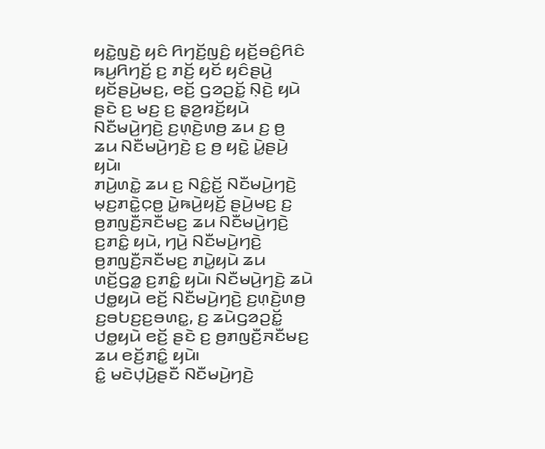ꤟꤢꤧ꤭ꤜꤢꤧ꤬ ꤟꤢꤨ ꤖꤚꤢꤩ꤬ꤜꤢꤨ꤬ ꤟꤢꤩ꤬ꤋꤢꤨ꤬ꤖꤢꤨ ꤒꤣ꤬ꤖꤚꤢꤩ꤬ ꤢ꤬ ꤊꤢꤩ꤬ ꤟꤢꤩ ꤟꤢꤨꤔꤣꤧ꤬ ꤟꤢꤩꤔꤣꤧ꤬ꤗꤢ꤬, ꤕꤢꤩ꤬ ꤞꤤꤑꤢꤩ꤭ ꤡ꤫ꤢꤧ꤬ ꤟꤣꤧ ꤔꤢꤧ ꤢ꤬ ꤗꤢ꤬ ꤢ꤬ ꤔ꤫ꤤ꤬ꤙꤢꤩ꤬ꤟꤣꤧ ꤡꤢꤪꤗꤣꤧ꤬ꤚꤢꤧ꤬ ꤢ꤬ꤛ꤫ꤢꤧ꤬ꤛꤥ꤬ ꤘꤣ ꤢ꤬ ꤥ꤬ ꤘꤣ ꤡꤢꤪꤗꤣꤧ꤬ꤚꤢꤧ꤬ ꤢ꤬ ꤥ꤬ ꤟꤢꤧ꤭ ꤣꤧ꤭ꤔꤣꤧ꤬ ꤟꤣꤧ꤯
ꤊꤣꤧ꤬ꤛꤢꤧ꤭ ꤘꤣ ꤢ꤬ ꤡꤢꤨ꤭ꤢꤩ꤬ ꤡꤢꤪꤗꤣꤧ꤬ꤚꤢꤧ꤬ ꤗ꤫ꤢ꤬ꤊꤢꤧ꤭ꤍ꤫ꤥ꤬ ꤣꤧ꤭ꤒꤣꤧ꤬ꤟꤢꤩ꤬ ꤔꤣꤧ꤬ꤗꤢ꤬ ꤢ꤬ ꤥ꤬ꤊꤜꤢꤪ꤬ꤏꤢꤪꤗꤢ꤬ ꤘꤣ ꤡꤢꤪꤗꤣꤧ꤬ꤚꤢꤧ꤬ ꤢ꤬ꤊꤢꤨ꤭ ꤟꤣꤧ, ꤚꤣꤧ꤬ ꤡꤢꤪꤗꤣꤧ꤬ꤚꤢꤧ꤬ ꤥ꤬ꤊꤜꤢꤪ꤬ꤏꤢꤪꤗꤢ꤬ ꤊꤣꤧ꤭ꤟꤣꤧ ꤘꤣ ꤛꤢꤩ꤬ꤞꤤ꤭ ꤢ꤬ꤊꤢꤨ꤭ ꤟꤣꤧ꤯ ꤡꤢꤪꤗꤣꤧ꤬ꤚꤢꤧ꤬ ꤘꤣꤧ ꤓꤥ꤭ꤟꤣꤧ ꤕꤢꤩ꤬ ꤡꤢꤪꤗꤣꤧ꤬ꤚꤢꤧ꤬ ꤢ꤬ꤛ꤫ꤢꤧ꤬ꤛꤥ꤬ ꤢ꤬ꤋꤝꤢ꤬ꤢ꤬ꤋꤛꤢ꤭, ꤢ꤬ ꤘꤣꤧꤞꤤꤑꤢꤩ꤭ ꤓꤥ꤭ꤟꤣꤧ ꤕꤢꤩ꤬ ꤔꤢꤧ ꤢ꤬ ꤥ꤬ꤊꤜꤢꤪ꤬ꤏꤢꤪꤗꤢ꤬ ꤘꤣ ꤕꤢꤩ꤬ꤊꤢꤨ꤭ ꤟꤣꤧ꤯
ꤢꤨ꤭ ꤗꤢꤧꤓ꤫ꤣꤧ꤬ꤔꤢꤪ ꤡꤢꤪꤗꤣꤧ꤬ꤚꤢꤧ꤬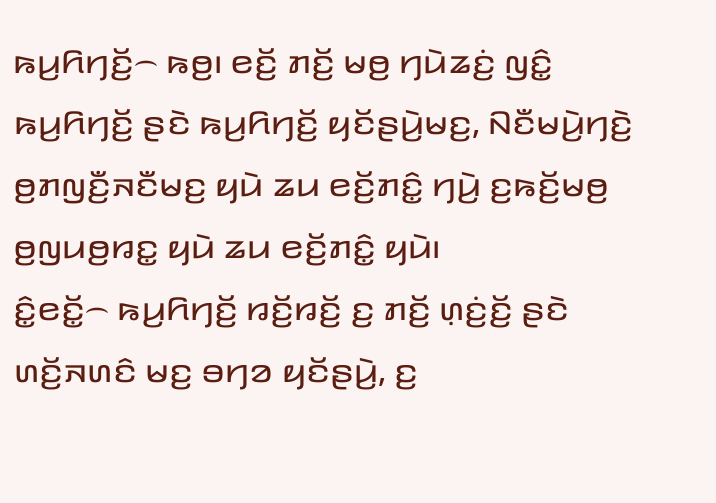ꤒꤣ꤬ꤖꤚꤢꤩ꤬꤮ ꤒꤥ꤬꤯ ꤕꤢꤩ꤬ ꤊꤢꤩ꤬ ꤗꤥ꤬ ꤚꤣꤧꤘꤢꤦ꤬ ꤜꤢꤨ꤭ ꤒꤣ꤬ꤖꤚꤢꤩ꤬ ꤔꤢꤧ ꤒꤣ꤬ꤖꤚꤢꤩ꤬ ꤟꤢꤩꤔꤣꤧ꤬ꤗꤢ꤬, ꤡꤢꤪꤗꤣꤧ꤬ꤚꤢꤧ꤬ ꤥ꤬ꤊꤜꤢꤪ꤬ꤏꤢꤪꤗꤢ꤬ ꤟꤣꤧ ꤘꤣ ꤕꤢꤩ꤬ꤊꤢꤨ꤭ ꤚꤣꤧ꤬ ꤢ꤬ꤒꤢꤩ꤬ꤗꤥ꤬ ꤥ꤬ꤜꤣꤥ꤬ꤙꤢ꤭ ꤟꤣꤧ ꤘꤣ ꤕꤢꤩ꤬ꤊꤢꤨ꤭ ꤟꤣꤧ꤯
ꤢꤨ꤭ꤕꤢꤩ꤭꤮ ꤒꤣ꤬ꤖꤚꤢꤩ꤬ ꤙꤢꤩ꤬ꤙꤢꤩ꤬ ꤢ꤬ ꤊꤢꤩ꤬ ꤛ꤫ꤢꤦ꤬ꤢꤩ꤬ ꤔꤢꤧ ꤛꤢꤩ꤬ꤏꤛꤢꤨ ꤗꤢ꤬ ꤋꤚꤤ ꤟꤢꤩꤔꤣꤧ꤬, ꤢ꤬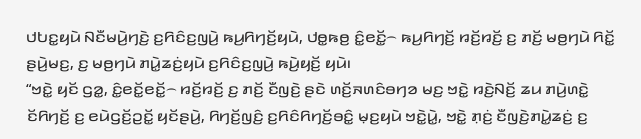ꤓꤝꤢ꤭ꤟꤣꤧ ꤡꤢꤪꤗꤣꤧ꤬ꤚꤢꤧ꤬ ꤢ꤬ꤖꤢꤨꤢ꤬ꤜꤣꤧ꤬ ꤒꤣ꤬ꤖꤚꤢꤩ꤬ꤟꤣꤧ, ꤓꤥ꤭ꤒꤥ꤬ ꤢꤨ꤭ꤕꤢꤩ꤭꤮ ꤒꤣ꤬ꤖꤚꤢꤩ꤬ ꤙꤢꤩ꤬ꤙꤢꤩ꤬ ꤢ꤬ ꤊꤢꤩ꤬ ꤗꤥ꤬ꤚꤣꤧ ꤖꤢꤩ꤭ ꤔꤣꤧ꤬ꤗꤢ꤬, ꤢ꤬ ꤗꤥ꤬ꤚꤣꤧ ꤊꤣꤧ꤭ꤘꤢꤦ꤬ꤟꤣꤧ ꤢ꤬ꤖꤢꤨꤢ꤬ꤜꤣꤧ꤬ ꤒꤣꤧ꤬ꤟꤢꤩ꤬ ꤟꤣꤧ꤯
“ꤠꤢꤧ꤭ ꤟꤢꤩ ꤞꤤ꤭, ꤢꤨ꤭ꤕꤢꤩ꤭ꤕꤢꤩ꤭꤮ ꤙꤢꤩ꤬ꤙꤢꤩ꤬ ꤢ꤬ ꤊꤢꤩ꤬ ꤢꤪꤜꤢꤧ꤬ ꤔꤢꤧ ꤛꤢꤩ꤬ꤏꤛꤢꤨꤋꤚꤤ ꤗꤢ꤬ ꤠꤢꤧ꤭ ꤙꤢꤧ꤬ꤡꤢꤩ꤬ ꤘꤣ ꤊꤣꤧ꤬ꤛꤢꤧ꤭ ꤢꤩꤖꤚꤢꤩ꤬ ꤢ꤬ ꤕꤣꤧꤞꤢꤩ꤬ꤑꤢꤩ꤭ ꤟꤢꤩꤔꤣꤧ꤬, ꤖꤚꤢꤩ꤬ꤜꤢꤨ꤬ ꤢ꤬ꤖꤢꤨꤖꤚꤢꤩ꤬ꤋꤢꤨ꤭ ꤗ꤫ꤢ꤬ꤟꤣꤧ ꤠꤢꤧ꤭ꤣꤧ꤭, ꤠꤢꤧ꤭ ꤊ꤫ꤢꤦ꤬ ꤢꤪꤜꤢꤧ꤬ꤊꤣꤧ꤭ꤘꤢꤦ꤬ ꤢ꤬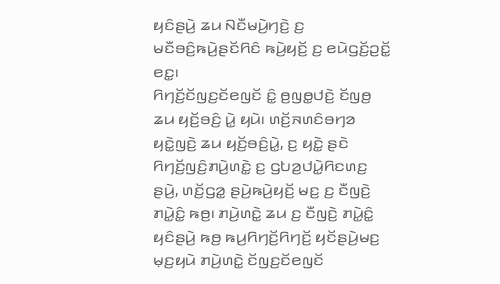ꤟꤢꤨꤔꤣꤧ꤬ ꤘꤣ ꤡꤢꤪꤗꤣꤧ꤬ꤚꤢꤧ꤬ ꤢ꤬ ꤗꤢꤪꤋꤢꤨ꤬ꤒꤣꤧ꤬ꤔꤢꤩꤖꤢꤨ ꤒꤣꤧ꤬ꤟꤢꤩ꤬ ꤢ꤬ ꤕꤣꤧꤞꤢꤩ꤬ꤑꤢꤩ꤭ ꤕꤢ꤭꤯
ꤖꤚꤢꤩ꤬ꤢꤩꤜꤢ꤬ꤢꤩꤕꤜꤢꤩ ꤢꤨ꤭ ꤥ꤬ꤜꤥ꤭ꤓꤢꤧ꤬ ꤢꤩꤜꤥ꤬ ꤘꤣ ꤟꤢꤩ꤬ꤋꤢꤨ꤬ ꤣꤧ꤭ ꤟꤣꤧ꤯ ꤛꤢꤩ꤬ꤏꤛꤢꤨꤋꤚꤤ ꤟꤢꤧ꤭ꤜꤢꤧ꤬ ꤘꤣ ꤟꤢꤩ꤬ꤋꤢꤨ꤬ꤣꤧ꤭, ꤢ꤬ ꤟꤢꤧ꤭ ꤔꤢꤧ ꤖꤚꤢꤩ꤬ꤜꤢꤨ꤬ꤊꤣꤧ꤬ꤛꤢꤧ꤭ ꤢ꤬ ꤞꤝꤤ꤬ꤓꤣꤧ꤭ꤖꤢꤛꤢ꤬ ꤔꤣꤧ꤬, ꤛꤢꤩ꤬ꤞꤤ꤭ ꤔꤣꤧ꤬ꤒꤣꤧ꤬ꤟꤢꤩ꤬ ꤗꤢ꤬ ꤢ꤬ ꤢꤪꤜꤢꤧ꤬ ꤊꤣꤧ꤭ꤢꤨ꤭ ꤒꤥ꤬꤯ ꤊꤣꤧ꤬ꤛꤢꤧ꤭ ꤘꤣ ꤢ꤬ ꤢꤪꤜꤢꤧ꤬ ꤊꤣꤧ꤭ꤢꤨ꤭ ꤟꤢꤨꤔꤣꤧ꤬ ꤒꤥ꤬ ꤒꤣ꤬ꤖꤚꤢꤩ꤬ꤖꤚꤢꤩ꤬ ꤟꤢꤩꤔꤣꤧ꤬ꤗꤢ꤬ ꤗ꤫ꤢ꤬ꤟꤣꤧ ꤊꤣꤧ꤬ꤛꤢꤧ꤭ ꤢꤩꤜꤢ꤬ꤢꤩꤕꤜꤢꤩ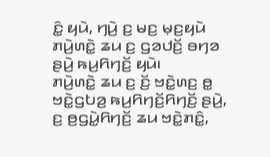ꤢꤨ꤭ ꤟꤣꤧ, ꤚꤣꤧ꤬ ꤢ꤬ ꤗꤢ꤬ ꤗ꤫ꤢ꤬ꤟꤣꤧ ꤊꤣꤧ꤬ꤛꤢꤧ꤭ ꤘꤣ ꤢ꤬ ꤞꤤꤓꤢꤩ꤬ ꤋꤚꤤ ꤔꤣꤧ꤬ ꤒꤣ꤬ꤖꤚꤢꤩ꤬ ꤟꤣꤧ꤯
ꤊꤣꤧ꤬ꤛꤢꤧ꤭ ꤘꤣ ꤢ꤬ ꤢꤩ꤬ ꤠꤢꤧ꤭ꤛꤢ꤬ ꤥ꤭ ꤠꤢꤧ꤭ꤞꤝꤤ꤬ ꤒꤣ꤬ꤖꤚꤢꤩ꤬ꤖꤚꤢꤩ꤬ ꤔꤣꤧ꤬, ꤢ꤬ ꤥ꤬ꤞꤣꤧ꤭ꤖꤚꤢꤩ꤬ ꤘꤣ ꤠꤢꤧ꤭ꤊꤢꤨ꤭,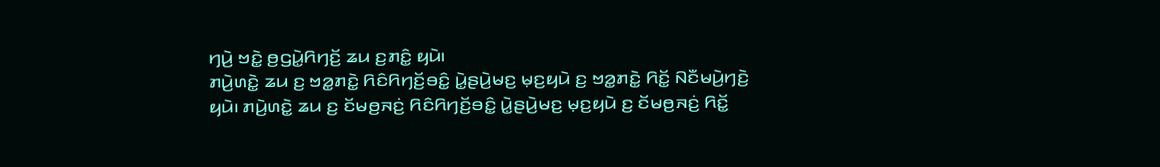ꤚꤣꤧ꤬ ꤠꤢꤧ꤭ ꤥ꤬ꤞꤣꤧ꤭ꤖꤚꤢꤩ꤬ ꤘꤣ ꤢ꤬ꤊꤢꤨ꤭ ꤟꤣꤧ꤯
ꤊꤣꤧ꤬ꤛꤢꤧ꤭ ꤘꤣ ꤢ꤬ ꤠꤤ꤭ꤊꤢꤧ꤭ ꤖꤢꤨꤖꤚꤢꤩ꤬ꤋꤢꤨ꤭ ꤣꤧ꤭ꤔꤣꤧ꤬ꤗꤢ꤬ ꤗ꤫ꤢ꤬ꤟꤣꤧ ꤢ꤬ ꤠꤤ꤭ꤊꤢꤧ꤭ ꤖꤢꤩ꤭ ꤡꤢꤪꤗꤣꤧ꤬ꤚꤢꤧ꤬ ꤟꤣꤧ꤯ ꤊꤣꤧ꤬ꤛꤢꤧ꤭ ꤘꤣ ꤢ꤬ ꤢꤩꤗꤥ꤬ꤏꤢꤦ꤬ ꤖꤢꤨꤖꤚꤢꤩ꤬ꤋꤢꤨ꤭ ꤣꤧ꤭ꤔꤣꤧ꤬ꤗꤢ꤬ ꤗ꤫ꤢ꤬ꤟꤣꤧ ꤢ꤬ ꤢꤩꤗꤥ꤬ꤏꤢꤦ꤬ ꤖꤢꤩ꤭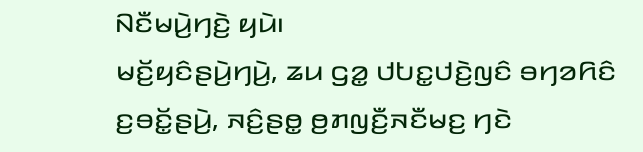ꤡꤢꤪꤗꤣꤧ꤬ꤚꤢꤧ꤬ ꤟꤣꤧ꤯
ꤗꤢꤩ꤬ꤟꤢꤨꤔꤣꤧ꤬ꤚꤣꤧ꤬, ꤘꤣ ꤞꤤ꤭ ꤓꤝꤢ꤭ꤓꤢꤧ꤬ꤜꤢꤨ ꤋꤚꤤꤖꤢꤨ ꤢ꤬ꤋꤢꤩ꤭ꤔꤣꤧ꤬, ꤏꤢꤨ꤬ꤔꤥ꤭ ꤥ꤬ꤊꤜꤢꤪ꤬ꤏꤢꤪꤗꤢ꤬ ꤚꤢꤧ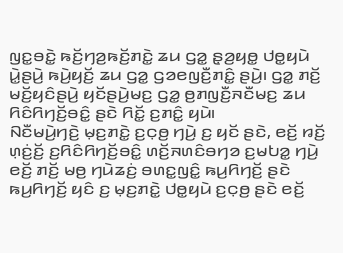ꤜꤢ꤭ꤋꤢꤧ꤭ ꤒꤢꤩ꤬ꤚꤤ꤬ꤒꤢꤩ꤬ꤊꤢꤧ꤭ ꤘꤣ ꤞꤤ꤭ ꤔ꤫ꤤ꤬ꤟꤥ꤭ ꤓꤥ꤭ꤟꤣꤧ ꤣꤧ꤭ꤔꤣꤧ꤬ ꤒꤣꤧ꤬ꤟꤢꤩ꤬ ꤘꤣ ꤞꤤ꤭ ꤞꤤꤕꤜꤢꤪ꤬ꤊꤢꤨ꤭ ꤔꤣꤧ꤬꤯ ꤞꤤ꤭ ꤊꤢꤩ꤬ ꤗꤢꤩ꤬ꤟꤢꤨꤔꤣꤧ꤬ ꤟꤢꤩꤔꤣꤧ꤬ꤗꤢ꤬ ꤞꤤ꤭ ꤥ꤬ꤊꤜꤢꤪ꤬ꤏꤢꤪꤗꤢ꤬ ꤘꤣ ꤖꤢꤨꤖꤚꤢꤩ꤬ꤋꤢꤨ꤭ ꤔꤢꤧ ꤖꤢꤩ꤭ ꤢ꤬ꤊꤢꤨ꤭ ꤟꤣꤧ꤯
ꤡꤢꤪꤗꤣꤧ꤬ꤚꤢꤧ꤬ ꤗ꤫ꤢ꤬ꤊꤢꤧ꤭ ꤢ꤬ꤍ꤫ꤥ꤬ ꤚꤣꤧ꤬ ꤢ꤬ ꤟꤢꤩ ꤔꤢꤧ, ꤕꤢꤩ꤬ ꤙꤢꤩ꤬ ꤛ꤫ꤢꤦ꤬ꤢꤩ꤬ ꤢ꤬ꤖꤢꤨꤖꤚꤢꤩ꤬ꤋꤢꤨ꤭ ꤛꤢꤩ꤬ꤏꤛꤢꤨꤋꤚꤤ ꤢ꤬ꤗꤝꤤ꤭ ꤚꤣꤧ꤬ ꤕꤢꤩ꤬ ꤊꤢꤩ꤬ ꤗꤥ꤬ ꤚꤣꤧꤘꤢꤦ꤬ ꤋꤛꤢ꤭ꤜꤢꤨ꤭ ꤒꤣ꤬ꤖꤚꤢꤩ꤬ ꤔꤢꤧ ꤒꤣ꤬ꤖꤚꤢꤩ꤬ ꤟꤢꤨ ꤢ꤬ ꤗ꤫ꤢ꤬ꤊꤢꤧ꤭ ꤓꤥ꤭ꤟꤣꤧ ꤢ꤬ꤍ꤫ꤥ꤬ ꤔꤢꤧ ꤕꤢꤩ꤬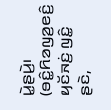ꤣꤧ꤭ꤔꤣꤧ꤬꤯
(ꤋꤢꤨ꤭ꤖꤤꤜꤤ꤬ꤕꤢꤨ꤬ ꤟꤢꤩꤏꤢꤦ꤬ ꤜꤢꤨ꤭ ꤔꤢꤧ,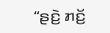“ꤔꤢꤧ꤬ ꤊꤢꤩ꤬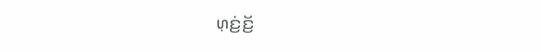ꤛ꤫ꤢꤦ꤬ꤢꤩ꤬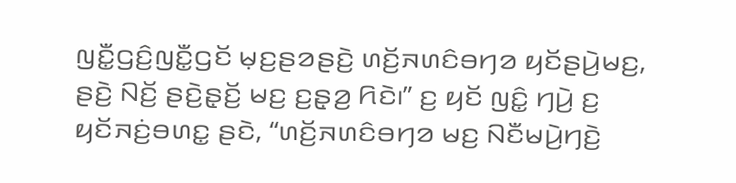ꤜꤢꤪ꤭ꤞꤢꤨ꤬ꤜꤢꤪ꤭ꤞꤢꤩ ꤗ꤫ꤢ꤬ꤔꤤꤔꤢꤧ꤬ ꤛꤢꤩ꤬ꤏꤛꤢꤨꤋꤚꤤ ꤟꤢꤩꤔꤣꤧ꤬ꤗꤢ꤬, ꤔꤢꤧ꤬ ꤡꤢꤩ꤬ ꤔꤢꤧ꤬ꤔ꤫ꤢꤩ꤬ ꤗꤢ꤬ ꤢ꤬ꤔ꤫ꤤ꤬ ꤖꤢꤧ꤯” ꤢ꤬ ꤟꤢꤩ ꤜꤢꤨ꤭ ꤚꤣꤧ꤬ ꤢ꤬ ꤟꤢꤩꤏꤢꤦ꤬ꤋꤛꤢ꤭ ꤔꤢꤧ, “ꤛꤢꤩ꤬ꤏꤛꤢꤨꤋꤚꤤ ꤗꤢ꤬ ꤡꤢꤪꤗꤣꤧ꤬ꤚꤢꤧ꤬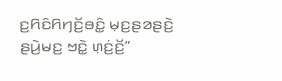ꤢ꤬ꤖꤢꤨꤖꤚꤢꤩ꤬ꤋꤢꤨ꤭ ꤗ꤫ꤢ꤬ꤔꤤꤔꤢꤧ꤬ ꤔꤣꤧ꤬ꤗꤢ꤬ ꤠꤢꤧ꤭ ꤛ꤫ꤢꤦ꤬ꤢꤩ꤬”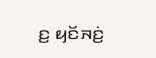ꤢ꤬ ꤟꤢꤩꤏꤢꤦ꤬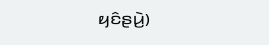ꤟꤢꤨꤔꤣꤧ꤬)